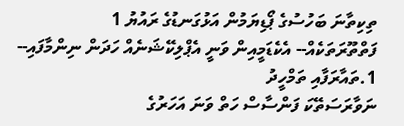ތިކިތާނަ ބަހުސުގެ ޕޯޑިޔަމުން އަޅުގަނޑުގެ ރައުޔު 1
ފަތްތޫރަތަކެއް-- އެކެޑަމީއިން ވަނީ އެޕްލިކޭޝަނެއް ހަދަން ނިންމާފައި--
1.ތައާރަފާއި ތަމްހީދު
ނަވާރަސަތޭކަ ފަންސާސް ހަތް ވަނަ އަހަރުގެ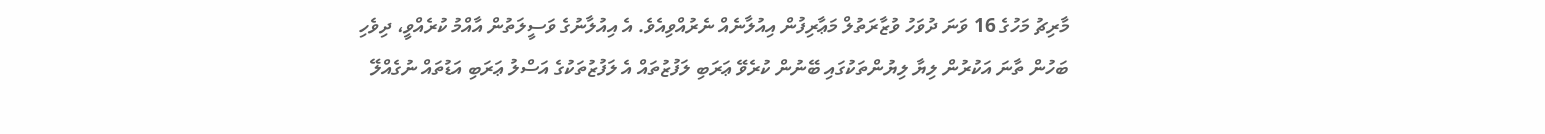މާރިޗު މަހުގެ 16 ވަނަ ދުވަހު ވުޒާރަތުލް މަޢާރިފުން އިއުލާނެއް ނެރުއްވިއެވެ. އެ އިއުލާނުގެ ވަސީލަތުން އާއްމު ކުރެއްވީ، ދިވެހި ބަހުން ތާނަ އަކުރުން ލިޔާ ލިޔުންތަކުގައި ބޭނުން ކުރެވޭ ޢަރަބި ލަފުޒުތައް އެ ލަފުޒުތަކުގެ އަސްލު ޢަރަބި އަޑުތައް ނުގެއްލޭ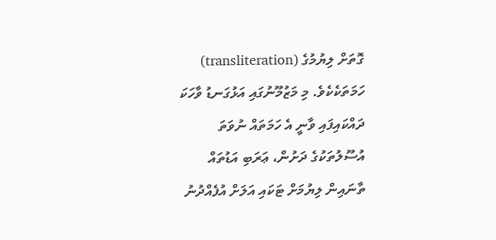ގޮތަށް ލިޔުމުގެ (transliteration) ހަމަތަކެކެވެ. މި މަޒުމޫނުގައި އަޅުގަނޑު ވާހަކަ ދައްކައިފައި ވާނީ އެ ހަމަތައް ނުވަތަ އުސޫލުތަކުގެ ދަށުން، ޢަރަބި އަޑުތައް ތާނައިން ލިޔުމަށް ޓަކައި އަލަށް އުފެއްދުނު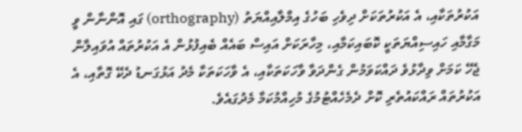އަކުރުތަކާއި، އެ އަކުރުތަކަށް ދިވެހި ބަހުގެ އިމްލާއިއްޔަތު (orthography) ގައި އޮންނާން ވީ މަގާމާއި ހައިސިއްޔަތަކީ ކޮބައިކަމާއި، މިހާރަކަށް އައިސް ބައެއް ބެއިފުޅުން އެ އަކުރުތައް އުވައިލާން ޖެހޭ ކަމަށް ވިދާޅުވެ ދައްކަވަމުން ގެންދަވާ ވާހަކަތަކާއި، އެ ވާހަކަތަކާ މެދު އަޅުގަނޑު ދެކޭ ގޮތާއި، އެ އަކުރުތައް ރައްކައުތެރި ކޮށް ދެމެހެއްޓުމުގެ މުހިއްމުކަމާ މެދުގައެވެ.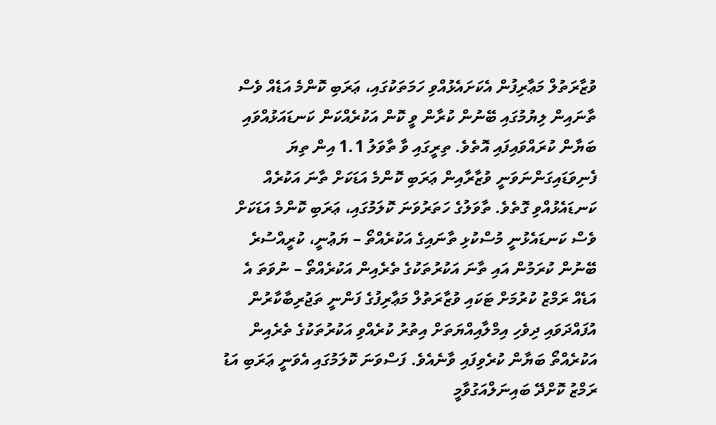ވުޒާރަތުލް މަޢާރިފުން އެކަށައެޅުއްވި ހަމަތަކުގައި، ޢަރަބި ކޮންމެ އަޑެއް ވެސް ތާނައިން ލިޔުމުގައި ބޭނުން ކުރާން ވީ ކޮން އަކުރެއްކަން ކަނޑައަޅުއްވައި ބަޔާން ކުރައްވައިފައި އޮތެވެ. ތިރީގައި ވާ ތާވަލު 1.1 އިން ތިޔަ ފެނިވަޑައިގަންނަވަނީ ވުޒާރާއިން ޢަރަބި ކޮންމެ އަޑަކަށް ތާނަ އަކުރެއް ކަނޑައެޅުއްވި ގޮތެވެ. ތާވަލުގެ ހަތަރުވަނަ ކޮލަމުގައި، ޢަރަބި ކޮންމެ އަޑަކަށް ވެސް ކަނޑައެޅުނީ މުސްކުޅި ތާނައިގެ އަކުރެއްތޯ – ޔަޢުނީ، ކުރީއްސުރެ ބޭނުން ކުރަމުން އައި ތާނަ އަކުރުތަކުގެ ތެރެއިން އަކުރެއްތޯ – ނުވަތަ އެ އަޑެއް ރަމްޒު ކުރުމަށް ޓަކައި ވުޒާރަތުލް މަޢާރިފުގެ ފަންނީ ތަޖުރިބާކާރުން އުފައްދަވައި ދިވެހި އިމްލާއިއްޔަތަށް އިތުރު ކުރެއްވި އަކުރުތަކުގެ ތެރެއިން އަކުރެއްތޯ ބަޔާން ކުރެވިފައި ވާނެއެވެ. ފަސްވަނަ ކޮލަމުގައި އެވަނީ ޢަރަބި އަޑު ރަމްޒު ކޮށްދޭ ބައިނަލްއަގުވާމީ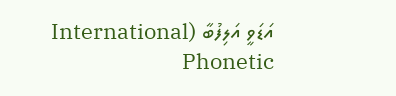އަޑަވީ އަލިފުބާ (International Phonetic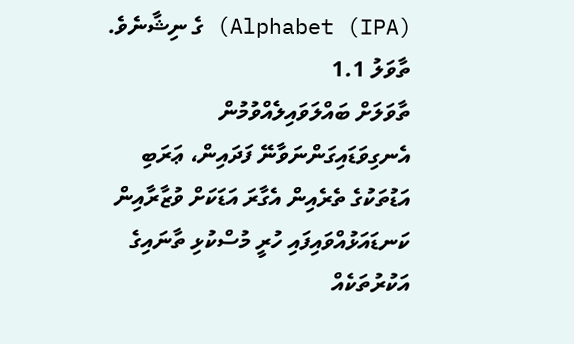Alphabet (IPA)) ގެ ނިޝާނެވެ.
ތާވަލު 1.1
ތާވަލަށް ބައްލަވައިލެއްވުމުން އެނގިވަޑައިގަންނަވާނޭ ފަދައިން، ޢަރަބި އަޑުތަކުގެ ތެރެއިން އެގާރަ އަޑަކަށް ވުޒާރާއިން ކަނޑައަޅުއްވައިފައި ހުރީ މުސްކުޅި ތާނައިގެ އަކުރުތަކެއް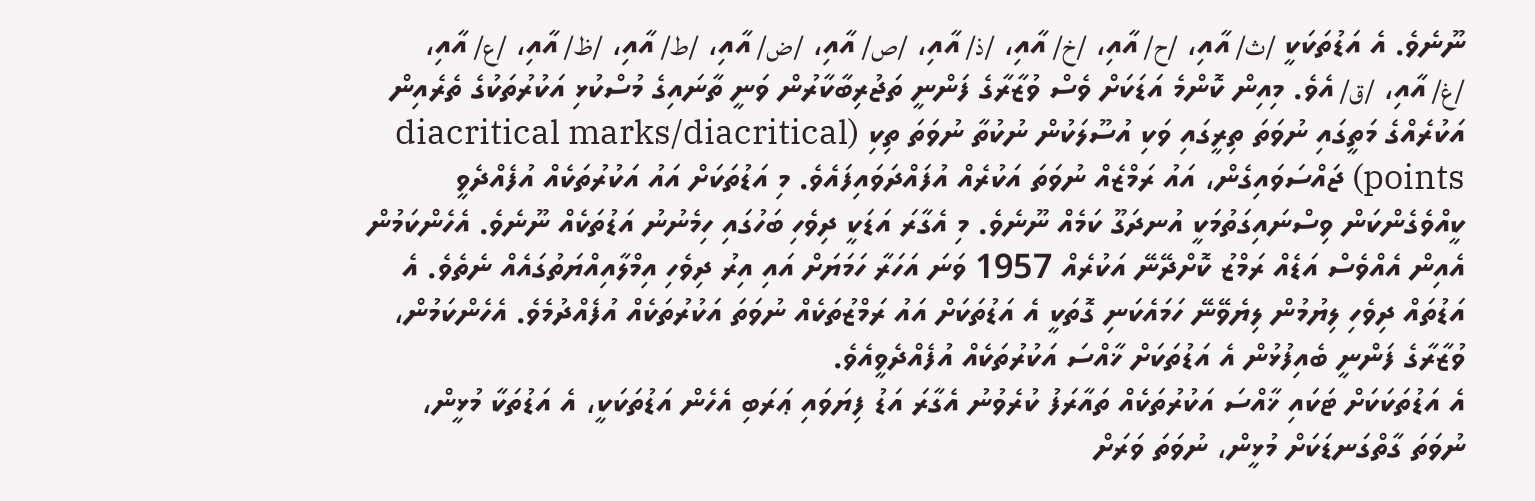ނޫނެވެ. އެ އަޑުތަކަކީ /ث/ އާއި، /ح/ އާއި، /خ/ އާއި، /ذ/ އާއި، /ص/ އާއި، /ض/ އާއި، /ط/ އާއި، /ظ/ އާއި، /ع/ އާއި، /غ/ އާއި، /ق/ އެވެ. މިއިން ކޮންމެ އަޑަކަށް ވެސް ވުޒާރާގެ ފަންނީ ތަޖުރިބާކާރުން ވަނީ ތާނައިގެ މުސްކުޅި އަކުރުތަކުގެ ތެރެއިން އަކުރެއްގެ މަތީގައި ނުވަތަ ތިރީގައި ވަކި އުސޫލަކުން ނުކުތާ ނުވަތަ ތިކި (diacritical marks/diacritical points) ޖައްސަވައިގެން، އައު ރަމްޒެއް ނުވަތަ އަކުރެއް އުފައްދަވައިފައެވެ. މި އަޑުތަކަށް އައު އަކުރުތަކެއް އުފެއްދެވީ ކީއްވެގެންކަން ވިސްނައިގަތުމަކީ އުނދަގޫ ކަމެއް ނޫނެވެ. މި އެގާރަ އަޑަކީ ދިވެހި ބަހުގައި ހިމެނުނު އަޑުތަކެއް ނޫނެވެ. އެހެންކަމުން އެއިން އެއްވެސް އަޑެއް ރަމްޒު ކޮށްދޭނޭ އަކުރެއް 1957 ވަނަ އަހަރާ ހަމަޔަށް އައި އިރު ދިވެހި އިމްލާއިއްޔަތުގައެއް ނެތެވެ. އެ އަޑުތައް ދިވެހި ލިޔުމުން ލިޔެވޭނޭ ހަމައެކަނި ގޮތަކީ އެ އަޑުތަކަށް އައު ރަމްޒުތަކެއް ނުވަތަ އަކުރުތަކެއް އުފެއްދުމެވެ. އެހެންކަމުން، ވުޒާރާގެ ފަންނީ ބެއިފުޅުން އެ އަޑުތަކަށް ޚާއްސަ އަކުރުތަކެއް އުފެއްދެވީއެވެ.
އެ އަޑުތަކަކަށް ޓަކައި ޚާއްސަ އަކުރުތަކެއް ތައާރަފު ކުރެވުނު އެގާރަ އަޑު ފިޔަވައި ޢަރަބި އެހެން އަޑުތަކަކީ، އެ އަޑުތަކާ މުޅީން، ނުވަތަ ގާތްގަނޑަކަށް މުޅީން، ނުވަތަ ވަރަށް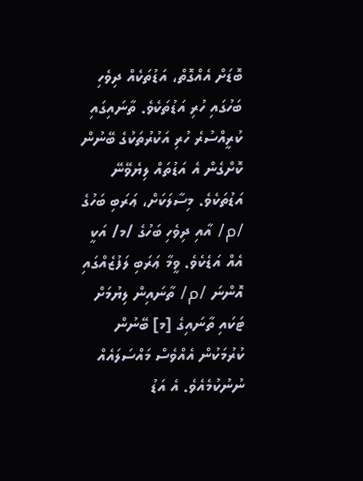ބޮޑަށް އެއްގޮތް، އަޑުތަކެއް ދިވެހި ބަހުގައި ހުރި އަޑުތަކެވެ. ތާނައިގައި ކުރީއްސުރެ ހުރި އަކުރުތަކުގެ ބޭނުން ކޮށްގެން އެ އަޑުތައް ލިޔެވޭނޭ އަޑުތަކެވެ. މިސާލަކަށް، ޢަރަބި ބަހުގެ /م/ އާއި ދިވެހި ބަހުގެ /މ/ އަކީ އެއް އަޑެކެވެ. ވީމާ ޢަރަބި ލަފުޒެއްގައި އޮންނަ /م/ ތާނައިން ލިޔުމަށް ޓަކައި ތާނައިގެ [މ] ބޭނުން ކުރުމަކުން އެއްވެސް މައްސަލައެއް ނުނުކުމެއެވެ. އެ އަޑު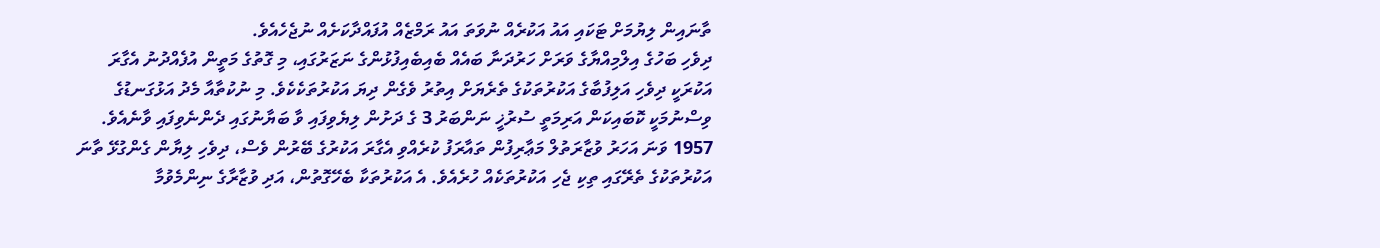ތާނައިން ލިޔުމަށް ޓަކައި އައު އަކުރެއް ނުވަތަ އައު ރަމްޒެއް އުފައްދާކަށެއް ނުޖެހެއެވެ.
ދިވެހި ބަހުގެ އިލްމިއްޔާގެ ވަރަށް ހަރުދަނާ ބައެއް ބެއިބެއިފުޅުންގެ ނަޒަރުގައި، މި ގޮތުގެ މަތީން އުފެއްދުނު އެގާރަ އަކުރަކީ ދިވެހި އަލިފުބާގެ އަކުރުތަކުގެ ތެރެޔަށް އިތުރު ވެގެން ދިޔަ އަކުރުތަކެކެވެ. މި ނުކުތާއާ މެދު އަޅުގަނޑުގެ ވިސްނުމަކީ ކޮބައިކަން އަރިމަތީ ސުރުޚީ ނަންބަރު 3 ގެ ދަށުން ލިޔެވިފައި ވާ ބަޔާނުގައި ދެންނެވިފައި ވާނެއެވެ.
1957 ވަނަ އަހަރު ވުޒާރަތުލް މަޢާރިފުން ތައާރަފު ކުރެއްވި އެގާރަ އަކުރުގެ ބޭރުން ވެސް، ދިވެހި ލިޔާން ގެންގުޅޭ ތާނަ އަކުރުތަކުގެ ތެރޭގައި ތިކި ޖެހި އަކުރުތަކެއް ހުރެއެވެ. އެ އަކުރުތަކާ ބެހޭގޮތުން، އަދި ވުޒާރާގެ ނިންމެވުމާ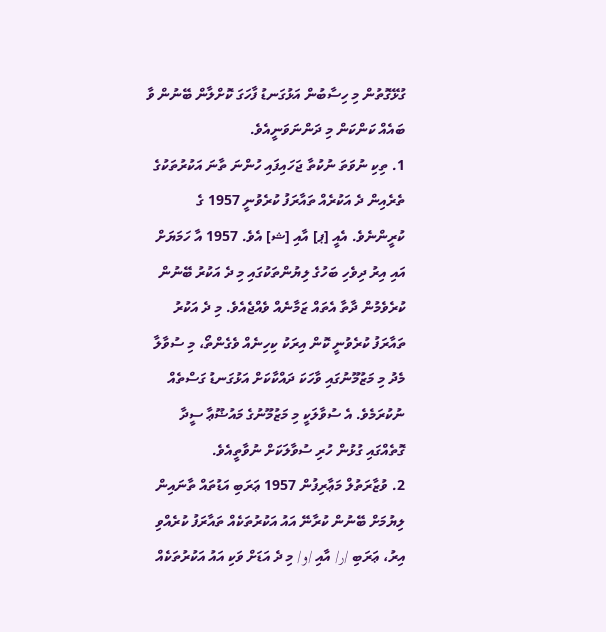ގުޅޭގޮތުން މި ހިސާބުން އަޅުގަނޑު ފާހަގަ ކޮށްލާން ބޭނުން ވާ ބައެއް ކަންކަން މި ދަންނަވަނީއެވެ.
1. ތިކި ނުވަތަ ނުކުތާ ޖަހައިފައި ހުންނަ ތާނަ އަކުރުތަކުގެ ތެރެއިން ދެ އަކުރެއް ތައާރަފު ކުރެވުނީ 1957 ގެ ކުރީންނެވެ. އެއީ [ޕ] އާއި [ޝ] އެވެ. 1957 އާ ހަމަޔަށް އައި އިރު ދިވެހި ބަހުގެ ލިޔުންތަކުގައި މި ދެ އަކުރު ބޭނުން ކުރެވެމުން ދާތާ އެތައް ޒަމާނެއް ވެއްޖެއެވެ. މި ދެ އަކުރު ތައާރަފު ކުރެވުނީ ކޮން އިރަކު ކިހިނެއް ވެގެންތޯ، މި ސުވާލާ މެދު މި މަޒުމޫނުގައި ވާހަކަ ދައްކާކަށް އަޅުގަނޑު ގަސްތެއް ނުކުރަމެވެ. އެ ސުވާލަކީ މި މަޒުމޫނުގެ މައުޟޫޢާ ސީދާ ގޮތެއްގައި ގުޅުން ހުރި ސުވާލަކަށް ނުވާތީއެވެ.
2. ވުޒާރަތުލް މަޢާރިފުން 1957 ޢަރަބި އަޑުތައް ތާނައިން ލިޔުމަށް ބޭނުން ކުރާނޭ އައު އަކުރުތަކެއް ތައާރަފު ކުރެއްވި އިރު، ޢަރަބި /ر/ އާއި /و/ މި ދެ އަޑަށް ވަކި އައު އަކުރުތަކެއް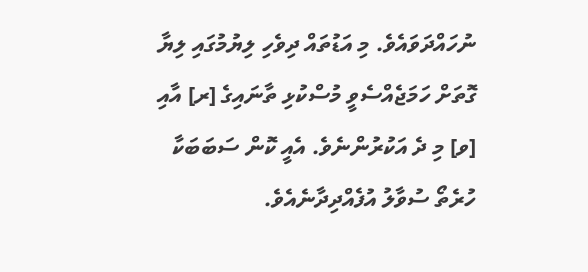ނުހައްދަވައެވެ. މި އަޑުތައް ދިވެހި ލިޔުމުގައި ލިޔާ ގޮތަށް ހަމަޖެއްސެވީ މުސްކުޅި ތާނައިގެ [ރ] އާއި [ވ] މި ދެ އަކުރުންނެވެ. އެއީ ކޮން ސަބަބަކާ ހުރެތޯ ސުވާލު އުފެއްދިދާނެއެވެ.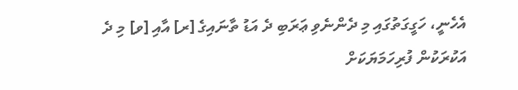އެހެނީ، ހަގީގަތުގައި މި ދެންނެވި ޢަރަބި ދެ އަޑު ތާނައިގެ [ރ] އާއި [ވ] މި ދެ އަކުރަކުން ފުރިހަމަޔަކަށް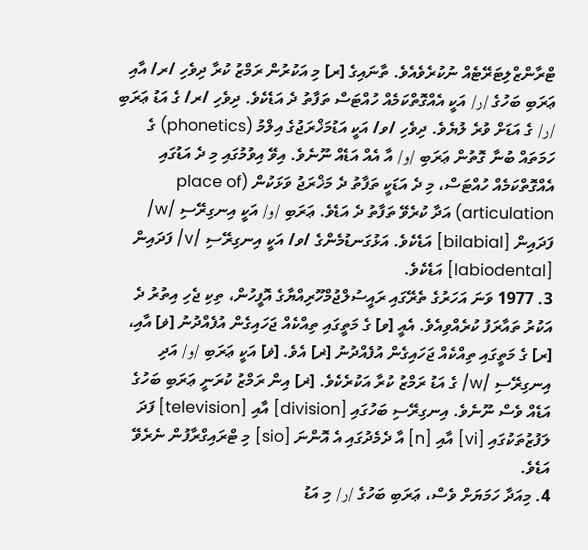ޓްރާންޒްލިޓަރޭޓެއް ނުކުރެވެއެވެ. ތާނައިގެ [ރ] މި އަކުރުން ރަމްޒު ކުރާ ދިވެހި /ރ/ އާއި ޢަރަބި ބަހުގެ /ر/ އަކީ އެއްގޮތްކަމެއް ހުއްޓަސް ތަފާތު ދެ އަޑެކެވެ. ދިވެހި /ރ/ ގެ އަޑު ޢަރަބި /ر/ ގެ އަޑަށް ވުރެ ލުޔެވެ. ދިވެހި /ވ/ އަކީ އަޑުމަޚްރަޖުގެ އިލްމު (phonetics) ގެ ހަމަތައް ބުނާ ގޮތުން ޢަރަބި /و/ އާ އެއް އަޑެއް ނޫނެވެ. އިވޭ އިވުމުގައި މި ދެ އަޑުގައި އެއްގޮތްކަމެއް ހުއްޓަސް، މި ދެ އަޑަކީ ތަފާތު ދެ މަޚްރަޖު ވަޅަކުން (place of articulation) އަދާ ކުރެވޭ ތަފާތު ދެ އަޑެވެ. ޢަރަބި /و/ އަކީ އިނގިރޭސި /w/ ފަދައިން [bilabial] އަޑެކެވެ. އަޅުގަނޑުމެންގެ /ވ/ އަކީ އިނގިރޭސި /v/ ފަދައިން [labiodental] އަޑެކެވެ.
3. 1977 ވަނަ އަހަރުގެ ތެރޭގައި ރައީސުލްޖުމްހޫރިއްޔާގެ އޮފީހުން، ތިކި ޖެހި އިތުރު ދެ އަކުރު ތައާރަފު ކުރެއްވިއެވެ. އެއީ [ވ] ގެ މަތީގައި ތިއްކެއް ޖަހައިގެން އުފެއްދުނު [ޥ] އާއި، [ރ] ގެ މަތީގައި ތިއްކެއް ޖަހައިގެން އުފެއްދުނު [ޜ] އެވެ. [ޥ] އަކީ ޢަރަބި /و/ އަދި އިނގިރޭސި /w/ ގެ އަޑު ރަމްޒު ކުރާ އަކުރެކެވެ. [ޜ] އިން ރަމްޒު ކުރަނީ ޢަރަބި ބަހުގެ އަޑެއް ވެސް ނޫނެވެ. އިނގިރޭސި ބަހުގައި [division] އާއި [television] ފަދަ ލަފުޒުތަކުގައި [vi] އާއި [n] އާ ދެމެދުގައި އެ އޮންނަ [sio] މި ޓްރައިގްރާފުން ނެރެވޭ އަޑެވެ.
4. މިއަދާ ހަމަޔަށް ވެސް، ޢަރަބި ބަހުގެ /ر/ މި އަޑު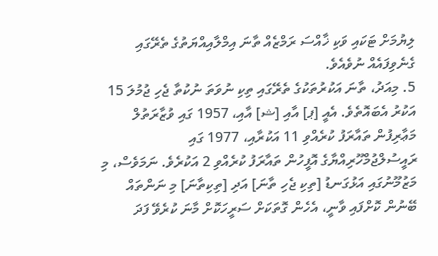ލިޔުމަށް ޓަކައި ވަކި ޚާއްސަ ރަމްޒެއް ތާނަ އިމްލާއިއްޔަތުގެ ތެރޭގައި ގެނެވިފައެއް ނުވެއެވެ.
5. މިއަދު، ތާނަ އަކުރުތަކުގެ ތެރޭގައި ތިކި ނުވަތަ ނުކުތާ ޖެހި ޖުމުލަ 15 އަކުރު އެބައޮތެވެ. އެއީ [ޕ] އާއި [ޝ] އާއި، 1957 ގައި ވުޒާރަތުލް މަޢާރިފުން ތައާރަފު ކުރެއްވި 11 އަކުރާއި، 1977 ގައި ރައީސުލްޖުމްހޫރިއްޔާގެ އޮފީހުން ތައާރަފު ކުރެއްވި 2 އަކުރެވެ. ނަމަވެސް، މި މަޒުމޫނުގައި އަޅުގަނޑު [ތިކި ޖެހި ތާނަ] އަދި [ތިކިތާނަ] މި ނަންތައް ބޭނުން ކޮށްފައި ވާނީ، އެހެން ގޮތަކަށް ސަރީހަކޮށް މާނަ ކުރެވޭ ފަދަ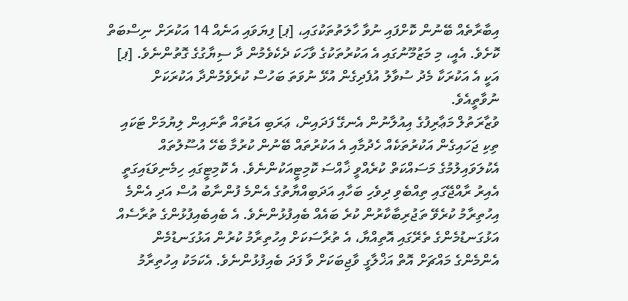އިބާރާތެއް ބޭނުން ކޮށްފައި ނުވާ ހާލަތުތަކުގައި، [ޕ] ފިޔަވައި އަނެއް 14 އަކުރަށް ނިސްބަތް ކޮށެވެ. އެއީ، މި މަޒުމޫނުގައި އެ އަކުރުތަކުގެ ވާހަކަ ދެކެވެމުން ދާ ސިޔާގުގެ ގޮތުންނެވެ. [ޕ] އަކީ އެ އަކުރަކާ މެދު ސުވާލު އުފެދިގެން އުޅޭ ނުވަތަ ބަހުސް ކުރެވެމުންދާ އަކުރަކަށް ނުވާތީއެވެ.
ވުޒާރަތުލް މަޢާރިފުގެ އިއުލާނުން އެނގޭ ފަދައިން، ޢަރަބި އަޑުތައް ތާނައިން ލިޔުމަށް ޓަކައި ތިކި ޖަހައިގެން އަކުރުތަކެއް ހެދުމާއި އެ އަކުރުތައް ބޭނުން ކުރުމާ ބެހޭ އުސޫލުތައް އެކުލަވައިލުމުގެ މަސައްކަތް ކުރެއްވީ ޚާއްސަ ކޮމިޓީއަކުންނެވެ. އެ ކޮމިޓީގައި ހިމެނިވަޑައިގަތީ އެއިރު ރާއްޖޭގައި ތިއްބެވި ދިވެހި ބަހާއި އަދަބިއްޔާތުގެ އެންމެ ފުންނާބު އުސް އަދި އެންމެ އިހުތިރާމު ކުރެވޭ ތަޖުރިބާކާރުން ކުރެ ބައެއް ބެއިފުޅުންނެވެ. އެ ބެއިބެއިފުޅުންގެ ތުރާސެއް އަޅުގަނޑުމެންގެ ތެރޭގައި އޮތިއްޔާ، އެ ތުރާސަކަށް އިހުތިރާމު ކުރުން އަޅުގަނޑުމެން އެންމެންގެ މައްޗަށް އޮތް އަޚްލާގީ ވާޖިބަކަށް ވާ ފަދަ ބެއިފުޅުންނެވެ. އެކަމަކު އިހުތިރާމު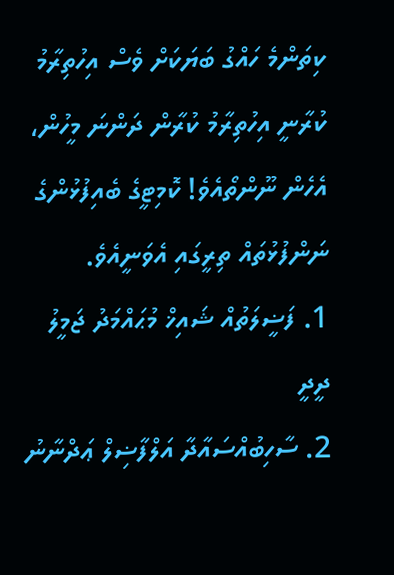ކިތަންމެ ހައްގު ބަޔަކަށް ވެސް އިހުތިރާމު ކުރާނީ އިހުތިރާމު ކުރާން ދަންނަ މީހުން، އެހެން ނޫންތޯއެވެ! ކޮމިޓީގެ ބެއިފުޅުންގެ ނަންފުޅުތައް ތިރީގައި އެވަނީއެވެ.
1. ފަޟީލަތުއް ޝައިޚް މުޙައްމަދު ޖަމީލު ދީދީ
2. ސާހިބުއްސައާދާ އަލްފާޟިލް ޢަދްނާނު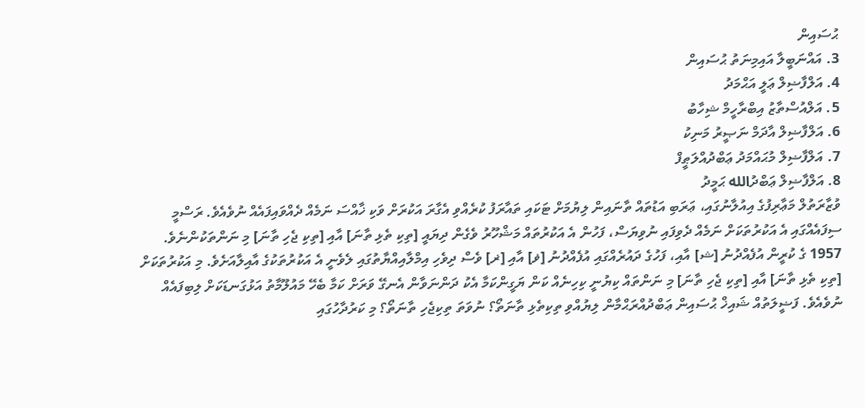ޙުސައިން
3. އައްނަބީލާ އައިމިނަތު ޙުސައިން
4. އަލްފާޟިލް ޢަލީ އަޙްމަދު
5. އަލްއުސްތާޒު އިބްރާހީމް ޝިހާބު
6. އަލްފާޟިލް އާދަމް ނަޞީރު މަނިކު
7. އަލްފާޟިލް މުޙައްމަދު ޢަބްދުއްލަޠީފް
8. އަލްފާޟިލް ޢަބްދުالله ޙަމީދު
ވުޒާރަތުލް މަޢާރިފުގެ އިއުލާނުގައި، ޢަރަބި އަޑުތައް ތާނައިން ލިޔުމަށް ޓަކައި ތައާރަފު ކުރެއްވި އެގާރަ އަކުރަށް ވަކި ޚާއްސަ ނަމެއް ދެއްވައިފައެއް ނުވެއެވެ. ރަސްމީ ސިފައެއްގައި އެ އަކުރުތަކަށް ނަމެއް ދެވިފައި ނުވިޔަސް، ފަހުން އެ އަކުރުތައް މަޝްހޫރު ވެގެން ދިޔައީ [ތިކި ތެޅި ތާނަ] އާއި [ތިކި ޖެހި ތާނަ] މި ނަންތަކުންނެވެ. 1957 ގެ ކުރީން އުފެއްދުނު [ޝ] އާއި، ފަހުގެ ދައުރެއްގައި އުފެއްދުނު [ޥ] އާއި [ޜ] ވެސް ދިވެހި އިމްލާއިއްޔާތުގައި ލެވެނީ އެ އަކުރުތަކުގެ އާއިލާއަށެވެ. މި އަކުރުތަކަށް [ތިކި ތެޅި ތާނަ] އާއި [ތިކި ޖެހި ތާނަ] މި ނަންތައް ކިޔުނީ ކިހިނެއް ކަން ޔަގީންކަމާ އެކު ދަންނަވާން އެނގޭ ވަރަށް ކަމާ ބެހޭ މައުލޫމާތު އަޅުގަނޑަކަށް ލިބިފައެއް ނުވެއެވެ. ފަޟީލަތުއް ޝައިޚް ޙުސައިން ޢަބްދުއްރަޙްމާން ލިޔުއްވި ތިކިތެޅި ތާނަތޯ؟ ނުވަތަ ތިކިޖެހި ތާނަތޯ؟ މި ކަރުދާހުގައި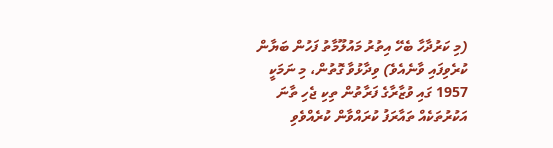(މި ކަރުދާހާ ބެހޭ އިތުރު މައުލޫމާތު ފަހުން ބަޔާން ކުރެވިފައި ވާނެއެވެ) ވިދާޅުވާ ގޮތުން، މި ނަމަކީ 1957 ގައި ވުޒާރާގެ ފަރާތުން ތިކި ޖެހި ތާނަ އަކުރުތަކެއް ތައާރަފު ކުރައްވާން ކުރެއްވެވި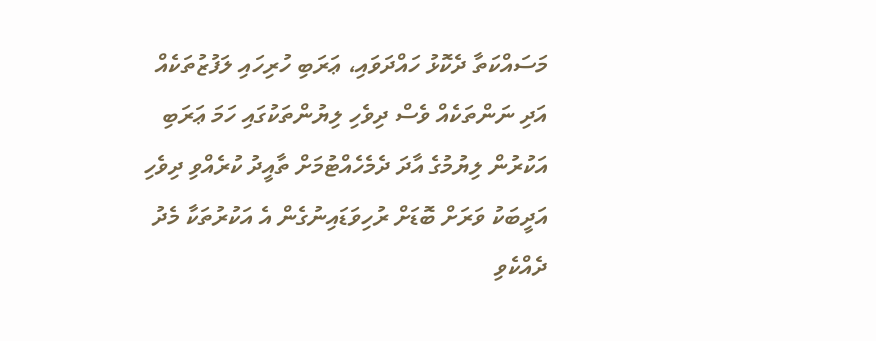މަސައްކަތާ ދެކޮޅު ހައްދަވައި، ޢަރަބި ހުރިހައި ލަފުޒުތަކެއް އަދި ނަންތަކެއް ވެސް ދިވެހި ލިޔުންތަކުގައި ހަމަ ޢަރަބި އަކުރުން ލިޔުމުގެ އާދަ ދެމެހެއްޓުމަށް ތާއީދު ކުރެއްވި ދިވެހި އަދީބަކު ވަރަށް ބޮޑަށް ރުހިވަޑައިނުގެން އެ އަކުރުތަކާ މެދު ދެއްކެވި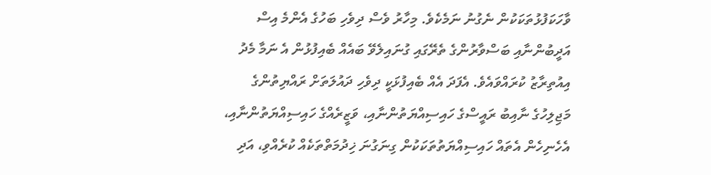ވާހަކަފުޅުތަކަކުން ނެގުނު ނަމެކެވެ. މިހާރު ވެސް ދިވެހި ބަހުގެ އެންމެ އިސް އަދީބުންނާއި ބަސްވާރުންގެ ތެރޭގައި ގުނައިލެވޭ ބައެއް ބެއިފުޅުން އެ ނަމާ މެދު އިއުތިރާޒު ކުރައްވައެވެ. އެފަދަ އެއް ބެއިފުޅަކީ ދިވެހި ދައުލަތަށް ރައްޔިތުންގެ މަޖިލިހުގެ ނާއިބު ރައީސްގެ ހައިސިއްޔަތުންނާއި، ވަޒީރެއްގެ ހައިސިއްޔަތުންނާއި، އެހެނިހެން އެތައް ހައިސިއްޔަތުތަކަކުން ގިނަގުނަ ޚިދުމަތްތަކެއް ކުރެއްވި، އަދި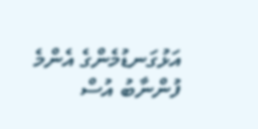އަޅުގަނޑުމެންގެ އެންމެ ފުންނާބު އުސް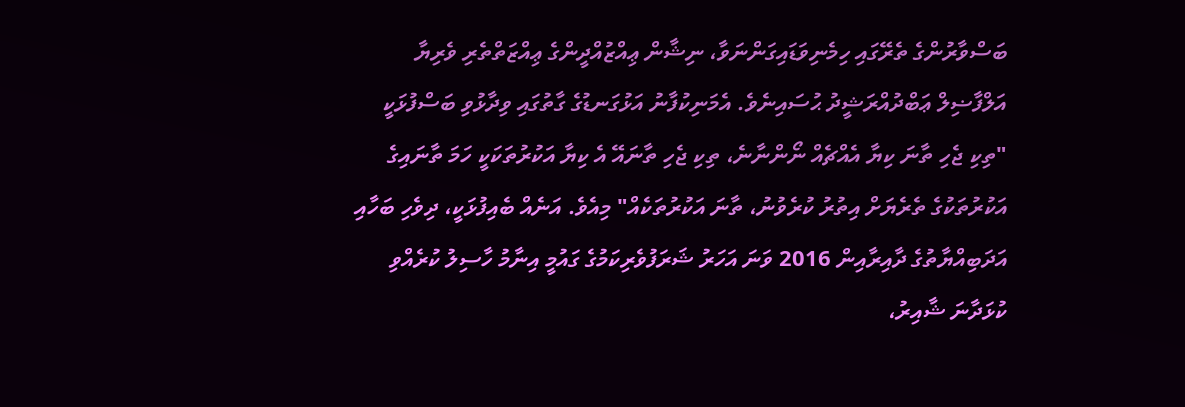ބަސްވާރުންގެ ތެރޭގައި ހިމެނިވަޑައިގަންނަވާ، ނިޝާން ޢިއްޒުއްދީންގެ ޢިއްޒަތްތެރި ވެރިޔާ އަލްފާޟިލް ޢަބްދުއްރަޝީދު ޙުސައިނެވެ. އެމަނިކުފާނު އަޅުގަނޑުގެ ގާތުގައި ވިދާޅުވި ބަސްފުޅަކީ "ތިކި ޖެހި ތާނަ ކިޔާ އެއްޗެއް ނޯންނާނެ، ތިކި ޖެހި ތާނައޭ އެ ކިޔާ އަކުރުތަކަކީ ހަމަ ތާނައިގެ އަކުރުތަކުގެ ތެރެޔަށް އިތުރު ކުރެވުނު، ތާނަ އަކުރުތަކެއް" މިއެވެ. އަނެއް ބެއިފުޅަކީ، ދިވެހި ބަހާއި އަދަބިއްޔާތުގެ ދާއިރާއިން 2016 ވަނަ އަހަރު ޝަރަފުވެރިކަމުގެ ގައުމީ އިނާމު ހާސިލު ކުރެއްވި ކުޅަދާނަ ޝާއިރު،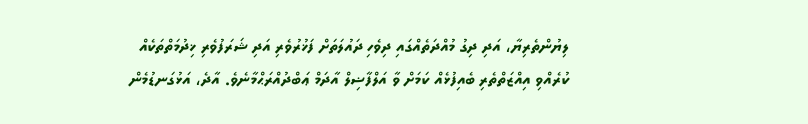ލިޔުންތެރިޔާ، އަދި ދިގު މުއްދަތެއްގައި ދިވެހި ދައުލަތަށް ފަޚުރުވެރި އަދި ޝަރަފުވެރި ޚިދުމަތްތަކެއް ކުރެއްވި އިއްޒަތްތެރި ބެއިފުޅެއް ކަމަށް ވާ އަލްފާޟިލް އާދަމް ޢަބްދުއްރަޙްމާނެވެ. އާދެ، އަޅުގަނޑުމެން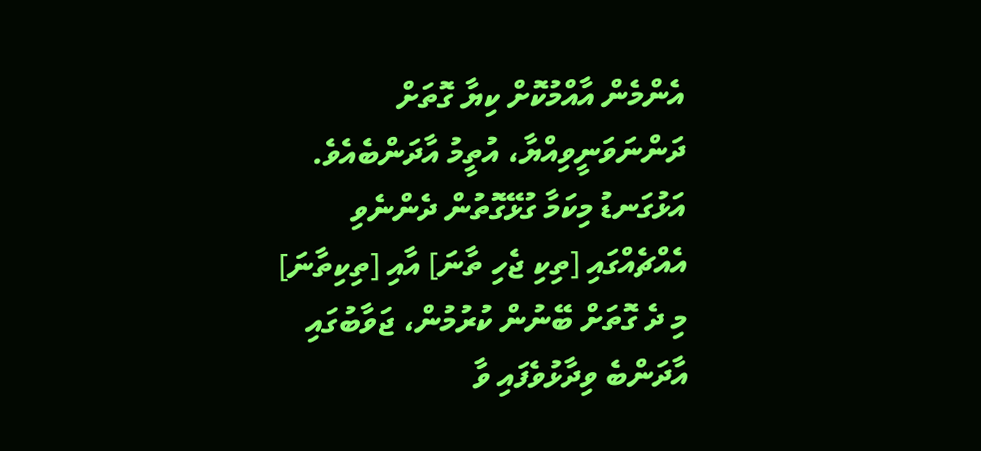އެންމެން އާއްމުކޮށް ކިޔާ ގޮތަށް ދަންނަވަނީވިއްޔާ، އުތީމު އާދަންބެއެވެ. އަޅުގަނޑު މިކަމާ ގުޅޭގޮތުން ދެންނެވި އެއްޗެއްގައި [ތިކި ޖެހި ތާނަ] އާއި [ތިކިތާނަ] މި ދެ ގޮތަށް ބޭނުން ކުރުމުން، ޖަވާބުގައި އާދަންބެ ވިދާޅުވެފައި ވާ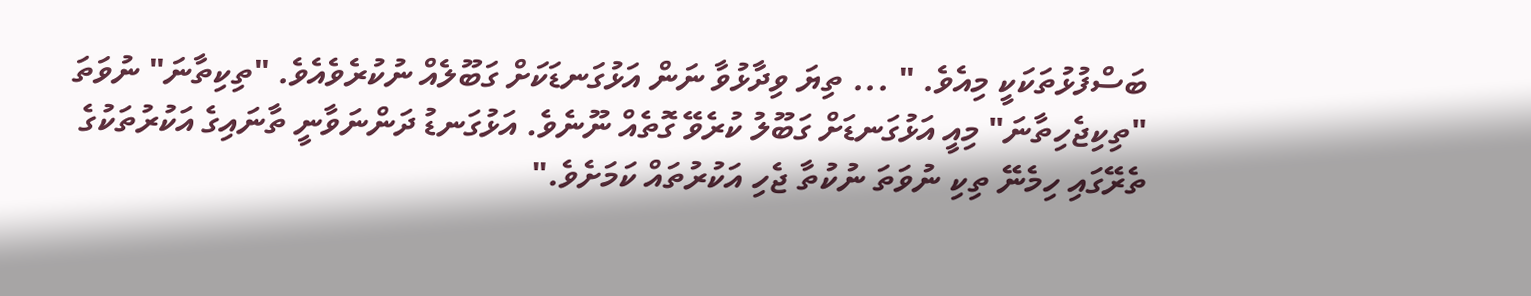ބަސްފުޅުތަކަކީ މިއެވެ. " ... ތިޔަ ވިދާޅުވާ ނަން އަޅުގަނޑަކަށް ގަބޫލެއް ނުކުރެވެއެވެ. "ތިކިތާނަ" ނުވަތަ "ތިކިޖެހިތާނަ" މިއީ އަޅުގަނޑަށް ގަބޫލު ކުރެވޭ ގޮތެއް ނޫނެވެ. އަޅުގަނޑު ދަންނަވާނީ ތާނައިގެ އަކުރުތަކުގެ ތެރޭގައި ހިމެނޭ ތިކި ނުވަތަ ނުކުތާ ޖެހި އަކުރުތައް ކަމަށެވެ."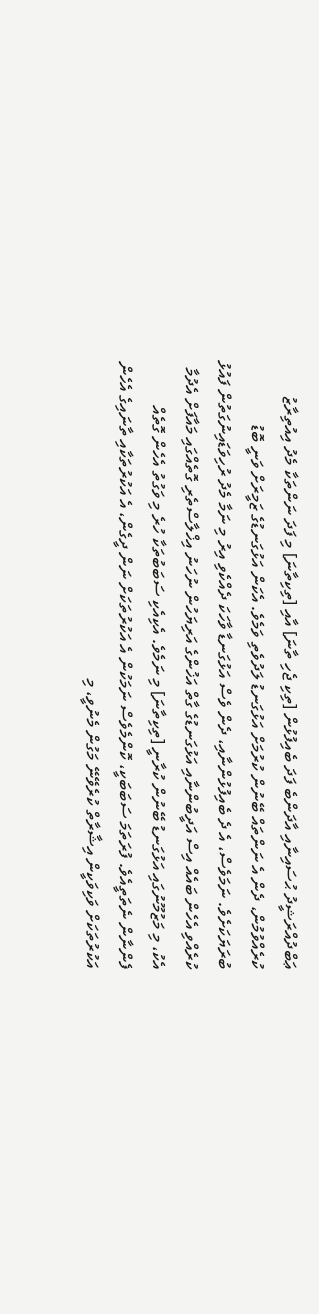ޢަބްދުއްރަޝީދު ޙުސައިނާއި އާދަންބެ ފަދަ ބެއިފުޅުން [ތިކި ޖެހި ތާނަ] އާއި [ތިކިތާނަ] މި ފަދަ ނަންތަކާ މެދު އިއުތިރާޒު ކުރެއްވުމުން، ދެން އެ ނަންތައް ބޭނުން ކުރުމަށް އަޅުގަނޑު ލަދުވެތި ވަމެވެ. އެކަން އަޅުގަނޑުގެ ޒަމީރަށް ވަނީ ބޮޑު ބުރަޔަކަށެވެ. ނަމަވެސް، އެ ދެ ބެއިފުޅުންނާއި، ދެން ވެސް އަޅުގަނޑާ ވާހަކަ ދެއްކެވި އިރު މި ނަމާ މެދު ރުހިވަޑައިނުގަތުން ފައުޅު ކުރެއްވި އެހެން ބައެއް އިސް އަދީބުންނާއި އަޅުގަނޑުގެ ގާތް އަޚުންގެ އަރިޔަހުން ނުހަނު އިޚްލާސްތެރި ގޮތެއްގައި މައާފަށް އެދުމާ އެކު، މި މަޒުމޫނުގައި އަޅުގަނޑު ބޭނުން ކުރާނީ [ތިކިތާނަ] މި ނަމެވެ. އެކިއެކި ސަބަބުތަކާ ހުރެ މި ވަގުތު އެހެން ގޮތެއް ފެންނާން ނެތަތީއެވެ. ފުރަތަމަ ސަބަބަކީ، ކޮންމެވެސް ނަމަކުން އެ އަކުރުތަކަށް ނަން ދީގެން، އެ އަކުރުތަކާއި ތާނައިގެ އެހެން އަކުރުތަކަށް ވަކިވަކީން އިޝާރާތް ކުރެވޭނޭ މަގުން މެނުވީ، މި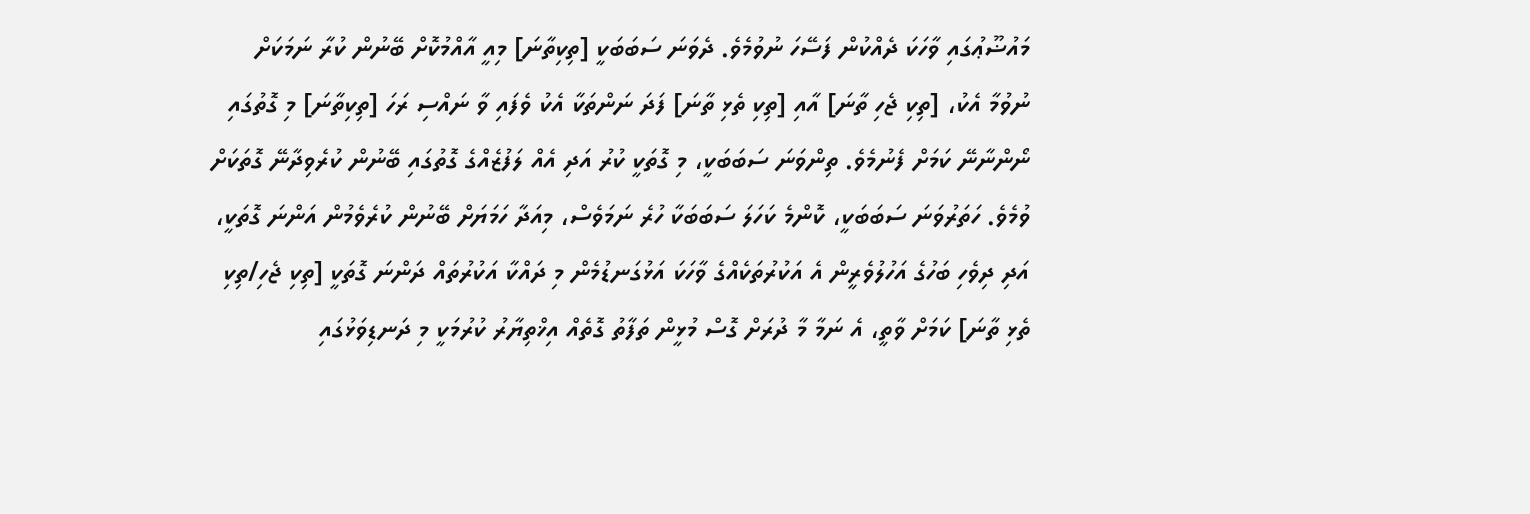މައުޟޫޢުގައި ވާހަކަ ދެއްކުން ފަސޭހަ ނުވުމެވެ. ދެވަނަ ސަބަބަކީ [ތިކިތާނަ] މިއީ އާއްމުކޮށް ބޭނުން ކުރާ ނަމަކަށް ނުވުމާ އެކު، [ތިކި ޖެހި ތާނަ] އާއި [ތިކި ތެޅި ތާނަ] ފަދަ ނަންތަކާ އެކު ވެފައި ވާ ނައްސި ރަހަ [ތިކިތާނަ] މި ގޮތުގައި ނޯންނާނޭ ކަމަށް ފެނުމެވެ. ތިންވަނަ ސަބަބަކީ، މި ގޮތަކީ ކުރު އަދި އެއް ލަފުޒެއްގެ ގޮތުގައި ބޭނުން ކުރެވިދާނޭ ގޮތަކަށް ވުމެވެ. ހަތަރުވަނަ ސަބަބަކީ، ކޮންމެ ކަހަލަ ސަބަބަކާ ހުރެ ނަމަވެސް، މިއަދާ ހަމަޔަށް ބޭނުން ކުރެވެމުން އަންނަ ގޮތަކީ، އަދި ދިވެހި ބަހުގެ އަހުލުވެރީން އެ އަކުރުތަކެއްގެ ވާހަކަ އަޅުގަނޑުމެން މި ދައްކާ އަކުރުތައް ދަންނަ ގޮތަކީ [ތިކި ޖެހި/ތިކި ތެޅި ތާނަ] ކަމަށް ވާތީ، އެ ނަމާ މާ ދުރަށް ގޮސް މުޅީން ތަފާތު ގޮތެއް އިޚްތިޔާރު ކުރުމަކީ މި ދަނޑިވަޅުގައި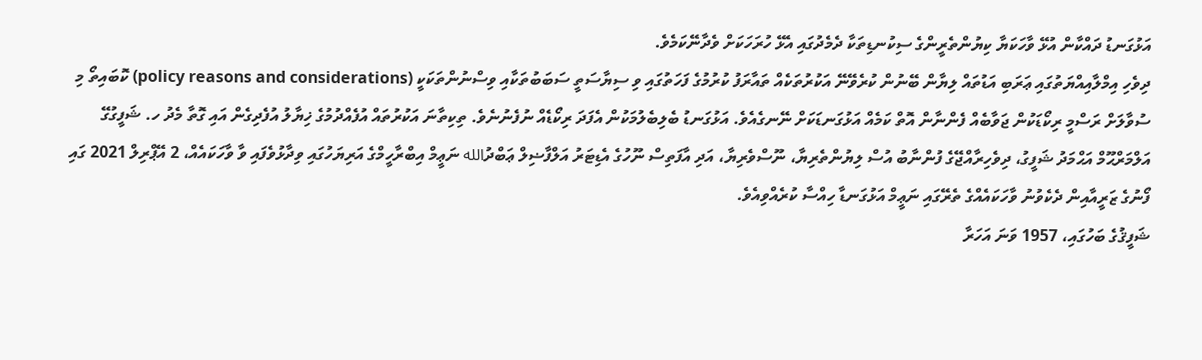އަޅުގަނޑު ދައްކާން އުޅޭ ވާހަކަޔާ ކިޔުންތެރީންގެ ސިކުނޑިތަކާ ދެމެދުގައި އެޅޭ ހުރަހަކަށް ވެދާނޭކަމެވެ.
ދިވެހި އިމްލާއިއްޔަތުގައި ޢަރަބި އަޑުތައް ލިޔާން ބޭނުން ކުރެވޭނޭ އަކުރުތަކެއް ތައާރަފު ކުރުމުގެ ފަހަތުގައި ވި ސިޔާސަތީ ސަބަބުތަކާއި ވިސްނުންތަކަކީ (policy reasons and considerations) ކޮބައިތޯ މި ސުވާލަށް ރަސްމީ ރިކޯޑަކުން ޖަވާބެއް ފެންނާން އޮތް ކަމެއް އަޅުގަނޑަކަށް ނޭނގެއެވެ. އަޅުގަނޑު ބެލިބެލުމަކުން އެފަދަ ރިކޯޑެއް ނުފެނުނެވެ. ތިކިތާނަ އަކުރުތައް އުފެއްދުމުގެ ޚިޔާލު އުފެދިގެން އައި ގޮތާ މެދު ހ. ޝަފީގުގޭ އަލްމަރްޙޫމް އަޙްމަދު ޝަފީގު، ދިވެހިރާއްޖޭގެ ފުންނާބު އުސް ލިޔުންތެރިޔާ، ނޫސްވެރިޔާ، އަދި އާފަތިސް ނޫހުގެ އެޑިޓަރު އަލްފާޟިލް ޢަބްދުالله ނަޢީމް އިބްރާހީމްގެ އަރިޔަހުގައި ވިދާޅުވެފައި ވާ ވާހަކައެއް، 2 އޭޕްރިލް 2021 ގައި ފޯނުގެ ޒަރީއާއިން ދެކެވުނު ވާހަކައެއްގެ ތެރޭގައި ނަޢީމް އަޅުގަނޑާ ހިއްސާ ކުރެއްވިއެވެ.
ޝަފީޤުގެ ބަހުގައި، 1957 ވަނަ އަހަރާ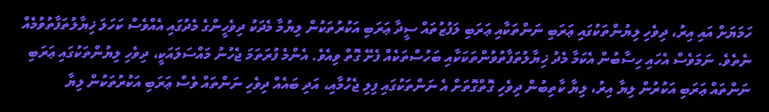ހަމަޔަށް އައި އިރު، ދިވެހި ލިޔުންތަކުގައި ޢަރަބި ނަންތަކާއި ޢަރަބި ލަފުޒުތައް ސީދާ ޢަރަބި އަކުރުތަކުން ލިޔުމާ މެދަކު ދިވެހީންގެ މެދުގައި އެއްވެސް ކަހަލަ ޚިޔާލުތަފާތުވުމެއް ނެތެވެ. ނަމަވެސް އެހައި ހިސާބުން އެކަމާ މެދު ޚިޔާލުތަފާތުވުންތަކަކާއި ބަހުސްތަކެއް ފެށޭ ގޮތް ވިއެވެ. އެންމެ ފުރަތަމަ ޖެހުނު މައްސަލައަކީ، ދިވެހި ލިޔުންތަކުގައި ޢަރަބި ނަންތައް ޢަރަބި އަކުރުން ލިޔާ އިރު، ލިޔާ ކާތިބުން ދިވެހި ގޮތްގޮތަށް އެ ނަންތަކުގައި ފިލި ޖެހުމާއި، އަދި ބައެއް ދިވެހި ނަންތައް ވެސް ޢަރަބި އަކުރުތަކުން ލިޔާ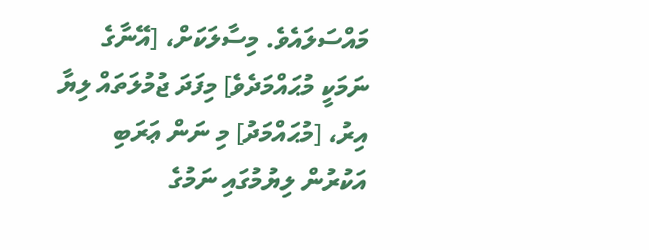މައްސަލައެވެ. މިސާލަކަށް، [އޭނާގެ ނަމަކީ މުޙައްމަދެވެ] މިފަދަ ޖުމުލަތައް ލިޔާ އިރު، [މުޙައްމަދު] މި ނަން ޢަރަބި އަކުރުން ލިޔުމުގައި ނަމުގެ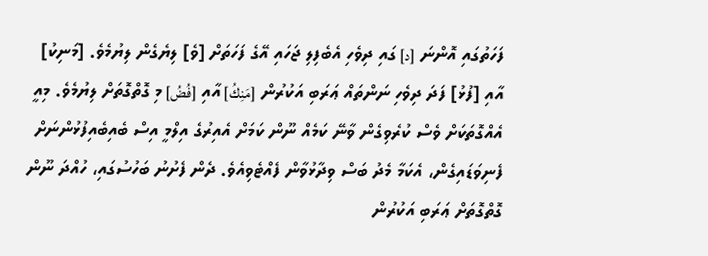ފަހަތުގައި އޮންނަ [د] ގައި ދިވެހި އެބެފިލި ޖަހައި އޭގެ ފަހަތަށް [ވެ] ލިޔެގެން ލިޔުމެވެ. [މަނިކު] އާއި [ފުޅު] ފަދަ ދިވެހި ނަންތައް ޢަރަބި އަކުރުން [مَنِكُ] އާއި [فُضُ] މި ގޮތްގޮތަށް ލިޔުމެވެ. މިއީ އެއްގޮތަކަށް ވެސް ކުރެވިގެން ވާނޭ ކަމެއް ނޫން ކަމަށް އެއިރުގެ އިލްމީ އިސް ބެއިބެއިފުޅުންނަށް ފެނިވަޑައިގެން، އެކަމާ މެދު ބަސް ވިދާޅުވާން ފެއްޓެވިއެވެ. ދެން ފެށުނު ބަހުސުގައި، ހުއްދަ ނޫން ގޮތްގޮތަށް ޢަރަބި އަކުރުން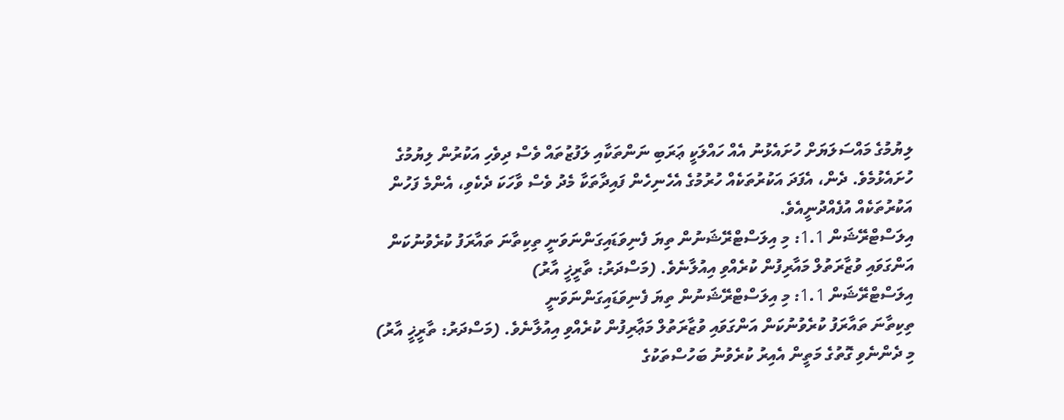ލިޔުމުގެ މައްސަލަޔަށް ހުށައެޅުނު އެއް ހައްލަކީ ޢަރަބި ނަންތަކާއި ލަފުޒުތައް ވެސް ދިވެހި އަކުރުން ލިޔުމުގެ ހުށައެޅުމެވެ. ދެން، އެފަދަ އަކުރުތަކެއް ހުރުމުގެ އެހެނިހެން ފައިދާތަކާ މެދު ވެސް ވާހަކަ ދެކެވި، އެންމެ ފަހުން އަކުރުތަކެއް އުފެއްދުނީއެވެ.
އިލަސްޓްރޭޝަން 1.1: މި އިލަސްޓްރޭޝަނުން ތިޔަ ފެނިވަޑައިގަންނަވަނީ ތިކިތާނަ ތައާރަފު ކުރެވުނުކަން އަންގަވައި ވުޒާރަތުލް މައާރިފުން ކުރެއްވި އިއުލާނެވެ. (މަސްދަރު: ތާރީޚީ އާރު)
އިލަސްޓްރޭޝަން 1.1: މި އިލަސްޓްރޭޝަނުން ތިޔަ ފެނިވަޑައިގަންނަވަނީ
ތިކިތާނަ ތައާރަފު ކުރެވުނުކަން އަންގަވައި ވުޒާރަތުލް މަޢާރިފުން ކުރެއްވި އިއުލާނެވެ. (މަސްދަރު: ތާރީޚީ އާރު)
މި ދެންނެވި ގޮތުގެ މަތީން އެއިރު ކުރެވުނު ބަހުސްތަކުގެ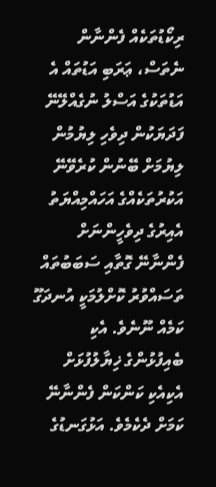ރިކޯޑުތަކެއް ފެންނާން ނެތަސް، ޢަރަބި އަޑުތައް އެ އަޑުތަކުގެ އަސްލު ނުގެއްލޭނޭ ފަދަޔަކުން ދިވެހި ލިޔުމުން ލިޔުމަށް ބޭނުން ކުރެވޭނޭ އަކުރުތަކެއްގެ އަހައްމިއްޔަތު އެއިރުގެ ދިވެހީންނަށް ފެންނާނޭ ގޮތާއި ސަބަބުތައް ތަސައްވުރު ކޮށްލުމަކީ އުނދަގޫ ކަމެއް ނޫނެވެ. އެކި ބެއިފުޅުންގެ ޚިޔާލުފުޅަށް އެކިއެކި ކަންކަން ފެންނާނޭ ކަމަށް ދެކެމެވެ. އަޅުގަނޑުގެ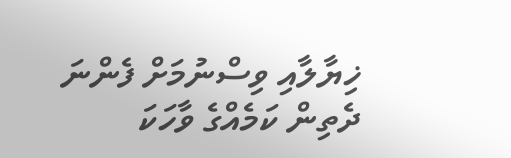ޚިޔާލާއި ވިސްނުމަށް ފެންނަ ދެތިން ކަމެއްގެ ވާހަކަ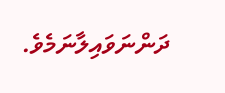ދަންނަވައިލާނަމެވެ.